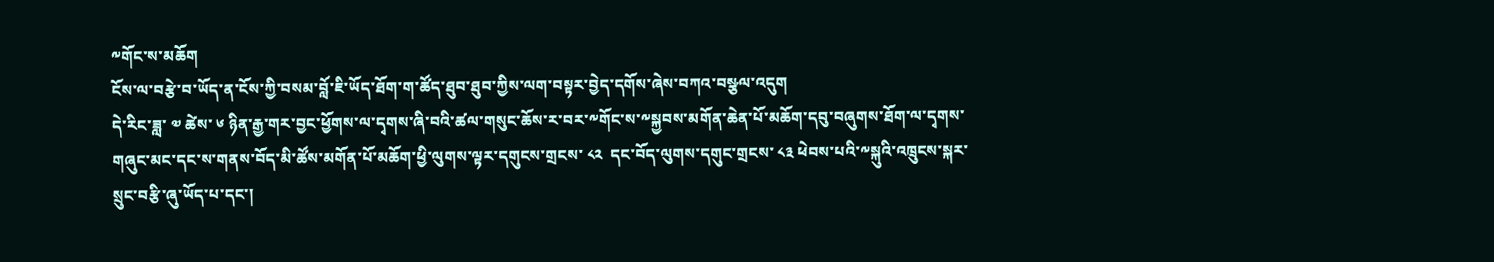༸གོང་ས་མཆོག
ངོས་ལ་བརྩེ་བ་ཡོད་ན་ངོས་ཀྱི་བསམ་བློ་ཇི་ཡོད་ཐོག་ག་ཚོད་ཐུབ་ཐུབ་ཀྱིས་ལག་བསྟར་བྱེད་དགོས་ཞེས་བཀའ་བསྩལ་འདུག
དེ་རིང་ཟླ་ ༧ ཚེས་ ༦ ཉིན་རྒྱ་གར་བྱང་ཕྱོགས་ལ་དྭགས་ཞི་བའི་ཚལ་གསུང་ཆོས་ར་བར་༸གོང་ས་༸སྐྱབས་མགོན་ཆེན་པོ་མཆོག་དབུ་བཞུགས་ཐོག་ལ་དྭགས་གཞུང་མང་དང་ས་གནས་བོད་མི་ཚོས་མགོན་པོ་མཆོག་ཕྱི་ལུགས་ལྟར་དགུངས་གྲངས་ ༨༢  དང་བོད་ལུགས་དགུང་གྲངས་ ༨༣ ཕེབས་པའི་༸སྐུའི་འཁྲུངས་སྐར་སྲུང་བརྩི་ཞུ་ཡོད་པ་དང་།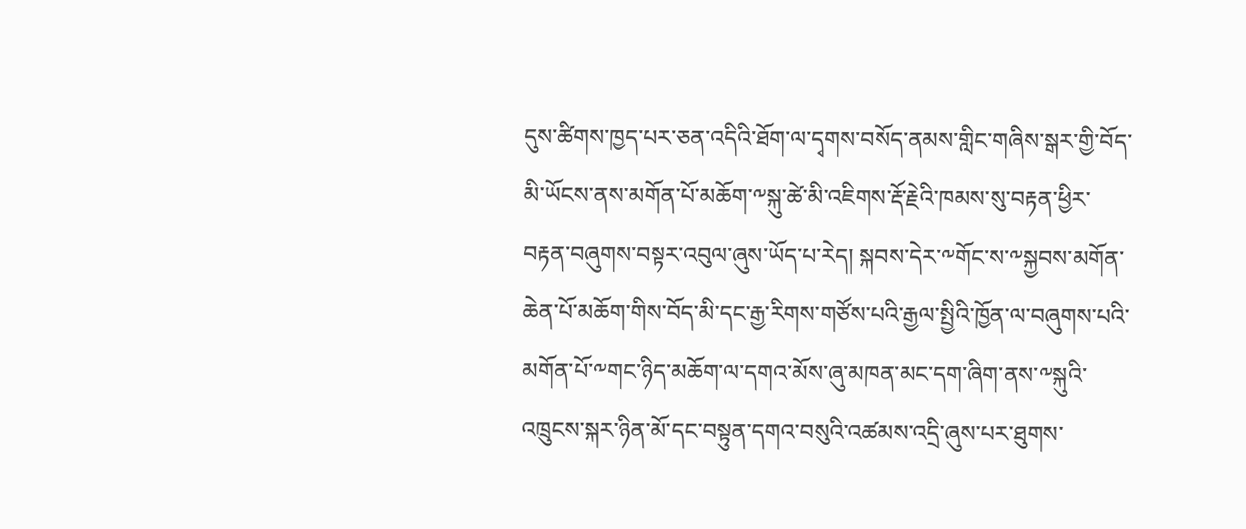དུས་ཚིགས་ཁྱད་པར་ཅན་འདིའི་ཐོག་ལ་དྭགས་བསོད་ནམས་གླིང་གཞིས་སྒར་གྱི་བོད་མི་ཡོངས་ནས་མགོན་པོ་མཆོག་༸སྐུ་ཚེ་མི་འཇིགས་རྡོ་རྗེའི་ཁམས་སུ་བརྟན་ཕྱིར་བརྟན་བཞུགས་བསྟར་འབུལ་ཞུས་ཡོད་པ་རེད། སྐབས་དེར་༸གོང་ས་༸སྐྱབས་མགོན་ཆེན་པོ་མཆོག་གིས་བོད་མི་དང་རྒྱ་རིགས་གཙོས་པའི་རྒྱལ་སྤྱིའི་ཁྱོན་ལ་བཞུགས་པའི་མགོན་པོ་༸གང་ཉིད་མཆོག་ལ་དགའ་མོས་ཞུ་མཁན་མང་དག་ཞིག་ནས་༸སྐུའི་འཁྲུངས་སྐར་ཉིན་མོ་དང་བསྟུན་དགའ་བསུའི་འཚམས་འདྲི་ཞུས་པར་ཐུགས་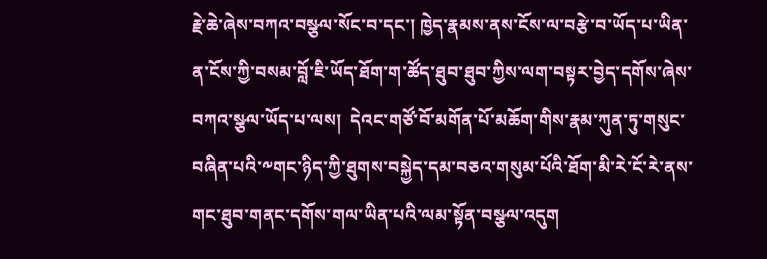རྗེ་ཆེ་ཞེས་བཀའ་བསྩལ་སོང་བ་དང་། ཁྱེད་རྣམས་ནས་ངོས་ལ་བརྩེ་བ་ཡོད་པ་ཡིན་ན་ངོས་ཀྱི་བསམ་བློ་ཇི་ཡོད་ཐོག་ག་ཚོད་ཐུབ་ཐུབ་ཀྱིས་ལག་བསྟར་བྱེད་དགོས་ཞེས་བཀའ་སྩལ་ཡོད་པ་ལས།  དེའང་གཙོ་བོ་མགོན་པོ་མཆོག་གིས་རྣམ་ཀུན་ཏུ་གསུང་བཞིན་པའི་༸གང་ཉིད་ཀྱི་ཐུགས་བསྐྱེད་དམ་བཅའ་གསུམ་པོའི་ཐོག་མི་རེ་ངོ་རེ་ནས་གང་ཐུབ་གནང་དགོས་གལ་ཡིན་པའི་ལམ་སྟོན་བསྩལ་འདུག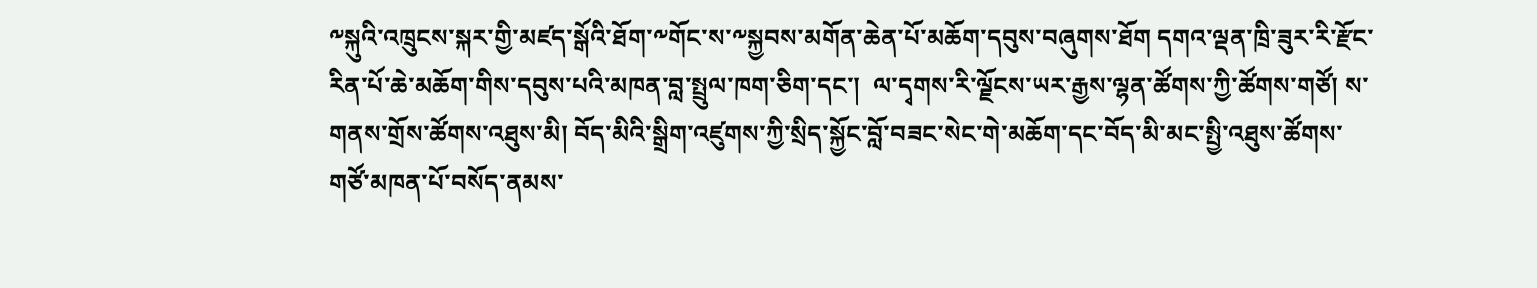༸སྐུའི་འཁྲུངས་སྐར་གྱི་མཛད་སྒོའི་ཐོག་༸གོང་ས་༸སྐྱབས་མགོན་ཆེན་པོ་མཆོག་དབུས་བཞུགས་ཐོག དགའ་ལྡན་ཁྲི་ཟུར་རི་རྫོང་རིན་པོ་ཆེ་མཆོག་གིས་དབུས་པའི་མཁན་བླ་སྤྲུལ་ཁག་ཅིག་དང་།  ལ་དྭགས་རི་ལྗོངས་ཡར་རྒྱས་ལྷན་ཚོགས་ཀྱི་ཚོགས་གཙོ། ས་གནས་གྲོས་ཚོགས་འཐུས་མི། བོད་མིའི་སྒྲིག་འཛུགས་ཀྱི་སྲིད་སྐྱོང་བློ་བཟང་སེང་གེ་མཆོག་དང་བོད་མི་མང་སྤྱི་འཐུས་ཚོགས་གཙོ་མཁན་པོ་བསོད་ནམས་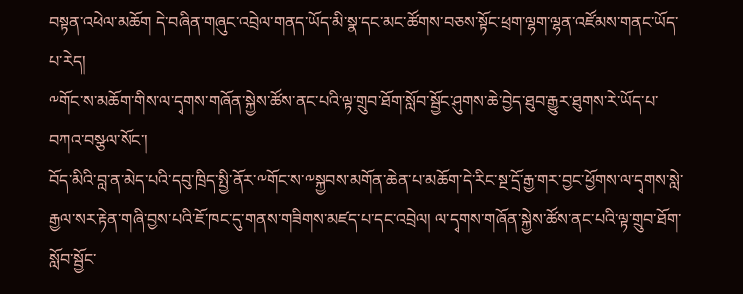བསྟན་འཕེལ་མཆོག དེ་བཞིན་གཞུང་འབྲེལ་གནད་ཡོད་མི་སྣ་དང་མང་ཚོགས་བཅས་སྟོང་ཕྲག་ལྷག་ལྷན་འཛོམས་གནང་ཡོད་པ་རེད།
༸གོང་ས་མཆོག་གིས་ལ་དྭགས་གཞོན་སྐྱེས་ཚོས་ནང་པའི་ལྟ་གྲུབ་ཐོག་སློབ་སྦྱོང་ཤུགས་ཆེ་བྱེད་ཐུབ་རྒྱུར་ཐུགས་རེ་ཡོད་པ་བཀའ་བསྩལ་སོང་།
བོད་མིའི་བླ་ན་མེད་པའི་དབུ་ཁྲིད་སྤྱི་ནོར་༸གོང་ས་༸སྐྱབས་མགོན་ཆེན་པ་མཆོག་དེ་རིང་སྔ་དྲོ་རྒྱ་གར་བྱང་ཕྱོགས་ལ་དྭགས་སླེ་རྒྱལ་སར་རྟེན་གཞི་བྱས་པའི་ཇོ་ཁང་དུ་གནས་གཟིགས་མཛད་པ་དང་འབྲེལ། ལ་དྭགས་གཞོན་སྐྱེས་ཚོས་ནང་པའི་ལྟ་གྲུབ་ཐོག་སློབ་སྦྱོང་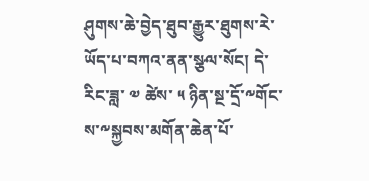ཤུགས་ཆེ་བྱེད་ཐུབ་རྒྱུར་ཐུགས་རེ་ཡོད་པ་བཀའ་ནན་སྩལ་སོང། དེ་རིང་ཟླ་ ༧ ཚེས་ ༥ ཉིན་སྔ་དྲོ་༸གོང་ས་༸སྐྱབས་མགོན་ཆེན་པོ་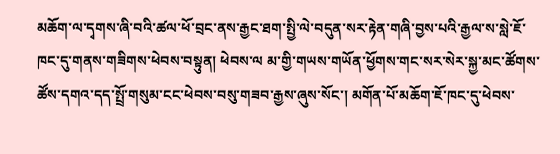མཆོག་ལ་དྭགས་ཞི་བའི་ཚལ་ཕོ་བྲང་ནས་རྒྱང་ཐག་སྤྱི་ལེ་བདུན་སར་རྟེན་གཞི་བྱས་པའི་རྒྱལ་ས་སླེ་ཇོ་ཁང་དུ་གནས་གཟིགས་ཕེབས་བསྟུན། ཕེབས་ལ མ་གྱི་གཡས་གཡོན་ཕྱོགས་གང་སར་སེར་སྐྱ་མང་ཚོགས་ཚོས་དགའ་དད་སྤྲོ་གསུམ་ངང་ཕེབས་བསུ་གཟབ་རྒྱས་ཞུས་སོང་། མགོན་པོ་མཆོག་ཇོ་ཁང་དུ་ཕེབས་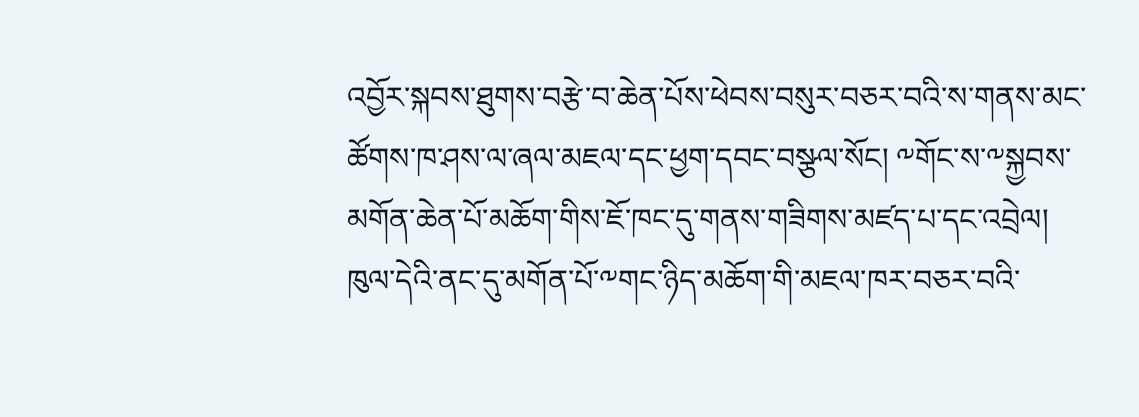འབྱོར་སྐབས་ཐུགས་བརྩེ་བ་ཆེན་པོས་ཕེབས་བསུར་བཅར་བའི་ས་གནས་མང་ཚོགས་ཁ་ཤས་ལ་ཞལ་མཇལ་དང་ཕྱག་དབང་བསྩལ་སོང། ༸གོང་ས་༸སྐྱབས་མགོན་ཆེན་པོ་མཆོག་གིས་ཇོ་ཁང་དུ་གནས་གཟིགས་མཛད་པ་དང་འབྲེལ། ཁུལ་དེའི་ནང་དུ་མགོན་པོ་༸གང་ཉིད་མཆོག་གི་མཇལ་ཁར་བཅར་བའི་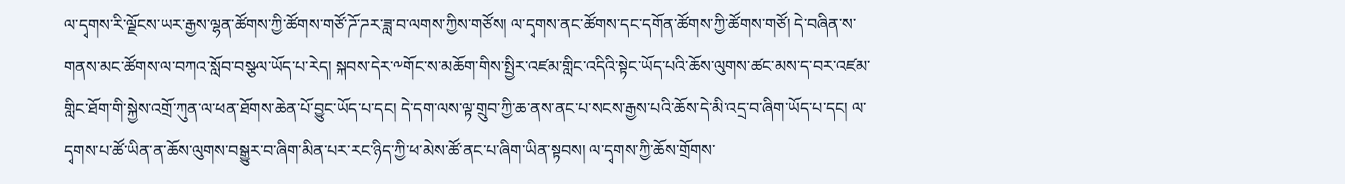ལ་དྭགས་རི་ལྗོངས་ཡར་རྒྱས་ལྷན་ཚོགས་ཀྱི་ཚོགས་གཙོ་ཌོ་ཌར་ཟླ་བ་ལགས་ཀྱིས་གཙོས། ལ་དྭགས་ནང་ཚོགས་དང་དགོན་ཚོགས་ཀྱི་ཚོགས་གཙོ། དེ་བཞིན་ས་གནས་མང་ཚོགས་ལ་བཀའ་སློབ་བསྩལ་ཡོད་པ་རེད། སྐབས་དེར་༸གོང་ས་མཆོག་གིས་སྤྱིར་འཛམ་གླིང་འདིའི་སྟེང་ཡོད་པའི་ཆོས་ལུགས་ཚང་མས་ད་བར་འཛམ་གླིང་ཐོག་གི་སྐྱེས་འགྲོ་ཀུན་ལ་ཕན་ཐོགས་ཆེན་པོ་བྱུང་ཡོད་པ་དང། དེ་དག་ལས་ལྟ་གྲུབ་ཀྱི་ཆ་ནས་ནང་པ་སངས་རྒྱས་པའི་ཆོས་དེ་མི་འདྲ་བ་ཞིག་ཡོད་པ་དང། ལ་དྭགས་པ་ཚོ་ཡིན་ན་ཆོས་ལུགས་བསྒྱུར་བ་ཞིག་མིན་པར་རང་ཉིད་ཀྱི་ཕ་མེས་ཚོ་ནང་པ་ཞིག་ཡིན་སྟབས། ལ་དྭགས་ཀྱི་ཆོས་གྲོགས་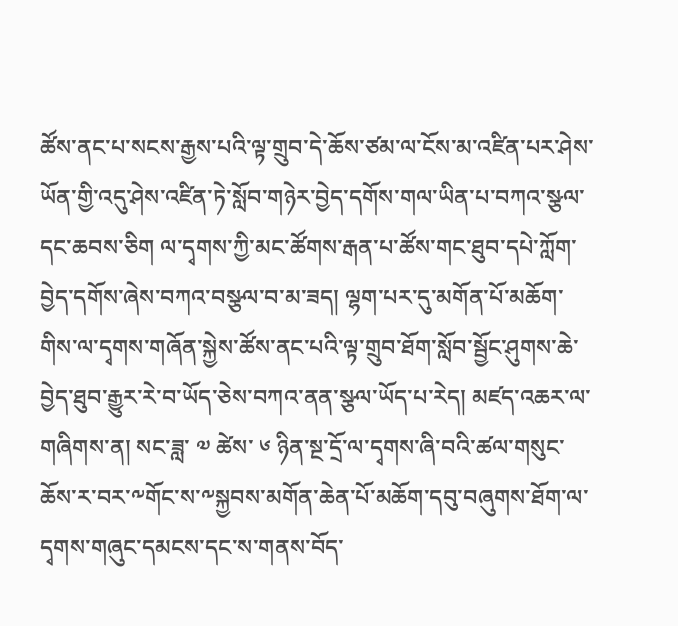ཚོས་ནང་པ་སངས་རྒྱས་པའི་ལྟ་གྲུབ་དེ་ཆོས་ཙམ་ལ་ངོས་མ་འཛིན་པར་ཤེས་ཡོན་གྱི་འདུ་ཤེས་འཛིན་ཏེ་སློབ་གཉེར་བྱེད་དགོས་གལ་ཡིན་པ་བཀའ་སྩལ་དང་ཆབས་ཅིག ལ་དྭགས་ཀྱི་མང་ཚོགས་རྒན་པ་ཚོས་གང་ཐུབ་དཔེ་ཀློག་བྱེད་དགོས་ཞེས་བཀའ་བསྩལ་བ་མ་ཟད། ལྷག་པར་དུ་མགོན་པོ་མཆོག་གིས་ལ་དྭགས་གཞོན་སྐྱེས་ཚོས་ནང་པའི་ལྟ་གྲུབ་ཐོག་སློབ་སྦྱོང་ཤུགས་ཆེ་བྱེད་ཐུབ་རྒྱུར་རེ་བ་ཡོད་ཅེས་བཀའ་ནན་སྩལ་ཡོད་པ་རེད། མཛད་འཆར་ལ་གཞིགས་ན། སང་ཟླ་ ༧ ཚེས་ ༦ ཉིན་སྔ་དྲོ་ལ་དྭགས་ཞི་བའི་ཚལ་གསུང་ཆོས་ར་བར་༸གོང་ས་༸སྐྱབས་མགོན་ཆེན་པོ་མཆོག་དབུ་བཞུགས་ཐོག་ལ་དྭགས་གཞུང་དམངས་དང་ས་གནས་བོད་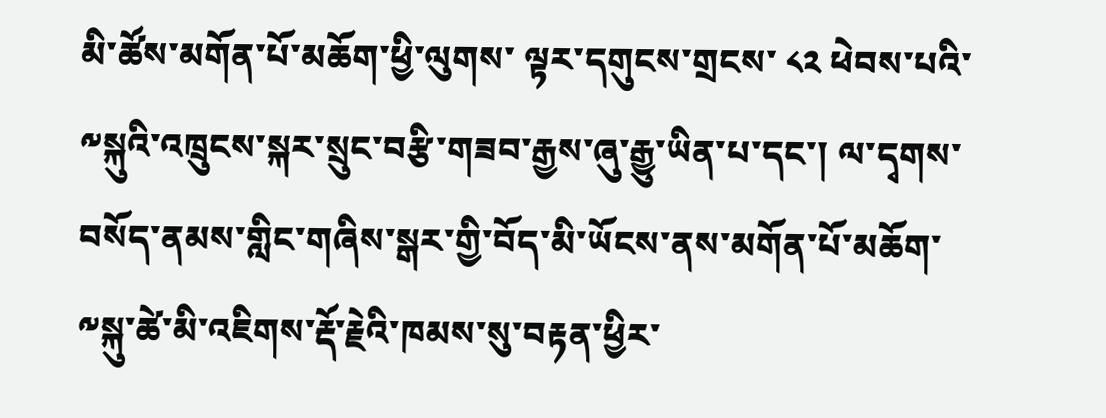མི་ཚོས་མགོན་པོ་མཆོག་ཕྱི་ལུགས་ ལྟར་དགུངས་གྲངས་ ༨༢ ཕེབས་པའི་༸སྐུའི་འཁྲུངས་སྐར་སྲུང་བརྩི་གཟབ་རྒྱས་ཞུ་རྒྱུ་ཡིན་པ་དང་། ལ་དྭགས་བསོད་ནམས་གླིང་གཞིས་སྒར་གྱི་བོད་མི་ཡོངས་ནས་མགོན་པོ་མཆོག་༸སྐུ་ཚེ་མི་འཇིགས་རྡོ་རྗེའི་ཁམས་སུ་བརྟན་ཕྱིར་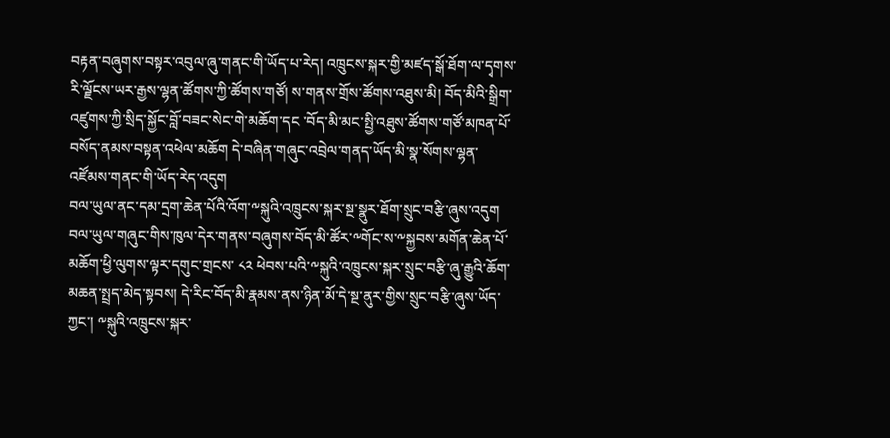བརྟན་བཞུགས་བསྟར་འབུལ་ཞུ་གནང་གི་ཡོད་པ་རེད། འཁྲུངས་སྐར་གྱི་མཛད་སྒོ་ཐོག་ལ་དྭགས་རི་ལྗོངས་ཡར་རྒྱས་ལྷན་ཚོགས་ཀྱི་ཚོགས་གཙོ། ས་གནས་གྲོས་ཚོགས་འཐུས་མི། བོད་མིའི་སྒྲིག་འཛུགས་ཀྱི་སྲིད་སྐྱོང་བློ་བཟང་སེང་གེ་མཆོག་དང ་བོད་མི་མང་སྤྱི་འཐུས་ཚོགས་གཙོ་མཁན་པོ་བསོད་ནམས་བསྟན་འཕེལ་མཆོག དེ་བཞིན་གཞུང་འབྲེལ་གནད་ཡོད་མི་སྣ་སོགས་ལྷན་འཛོམས་གནང་གི་ཡོད་རེད་འདུག
བལ་ཡུལ་ནང་དམ་དྲག་ཆེན་པོའི་འོག་༸སྐུའི་འཁྲུངས་སྐར་སྔ་སྣུར་ཐོག་སྲུང་བརྩི་ཞུས་འདུག
བལ་ཡུལ་གཞུང་གིས་ཁུལ་དེར་གནས་བཞུགས་བོད་མི་ཚོར་༸གོང་ས་༸སྐྱབས་མགོན་ཆེན་པོ་མཆོག་ཕྱི་ལུགས་ལྟར་དགུང་གྲངས་ ༨༢ ཕེབས་པའི་༸སྐུའི་འཁྲུངས་སྐར་སྲུང་བརྩི་ཞུ་རྒྱུའི་ཆོག་མཆན་སྤྲད་མེད་སྟབས། དེ་རིང་བོད་མི་རྣམས་ནས་ཉིན་མོ་དེ་སྔ་ནུར་གྱིས་སྲུང་བརྩི་ཞུས་ཡོད་ཀྱང་། ༸སྐུའི་འཁྲུངས་སྐར་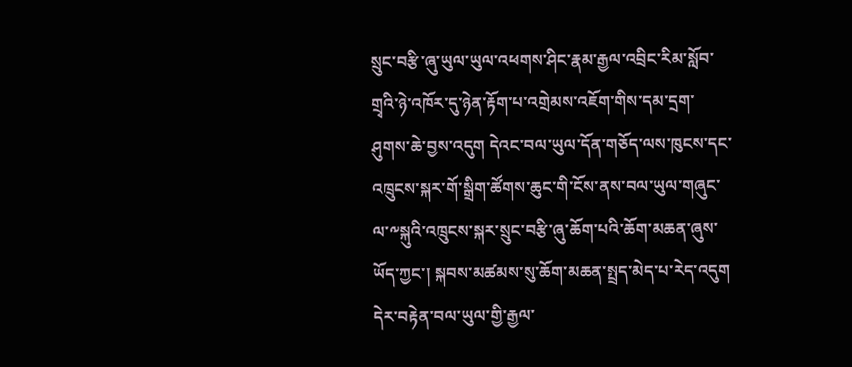སྲུང་བརྩི་ཞུ་ཡུལ་ཡུལ་འཕགས་ཤིང་རྣམ་རྒྱལ་འབྲིང་རིམ་སློབ་གྲྭའི་ཉེ་འཁོར་དུ་ཉེན་རྟོག་པ་འགྲེམས་འཇོག་གིས་དམ་དྲག་ཤུགས་ཆེ་བྱས་འདུག དེའང་བལ་ཡུལ་དོན་གཅོད་ལས་ཁུངས་དང་འཁྲུངས་སྐར་གོ་སྒྲིག་ཚོགས་ཆུང་གི་ངོས་ནས་བལ་ཡུལ་གཞུང་ལ་༸སྐུའི་འཁྲུངས་སྐར་སྲུང་བརྩི་ཞུ་ཆོག་པའི་ཆོག་མཆན་ཞུས་ཡོད་ཀྱང་། སྐབས་མཚམས་སུ་ཆོག་མཆན་སྤྲད་མེད་པ་རེད་འདུག དེར་བརྟེན་བལ་ཡུལ་གྱི་རྒྱལ་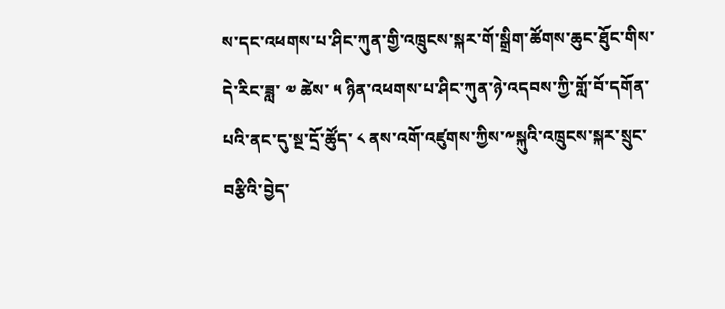ས་དང་འཕགས་པ་ཤིང་ཀུན་གྱི་འཁྲུངས་སྐར་གོ་སྒྲིག་ཚོགས་ཆུང་ཐོུང་གིས་དེ་རིང་ཟླ་ ༧ ཚེས་ ༥ ཉིན་འཕགས་པ་ཤིང་ཀུན་ཉེ་འདབས་ཀྱི་གློ་བོ་དགོན་པའི་ནང་དུ་སྔ་དྲོ་ཚོུད་ ༨ ནས་འགོ་འཛུགས་ཀྱིས་༸སྐུའི་འཁྲུངས་སྐར་སྲུང་བརྩིའི་བྱེད་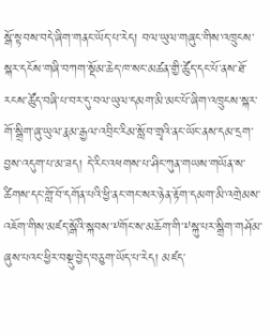སྒོ་སྟབས་བདེ་ཞིག་གནང་ཡོད་པ་རེད། བལ་ཡུལ་གཞུང་གིས་འཁྲུངས་སྐར་དངོས་གཞི་བཀག་སྡོམ་ཆེད་ཁ་སང་མཚན་གྱི་ཚོུད་དང་པོ་ནས་ཐོ་རངས་ཚོུད་བཞི་པ་བར་དུ་བལ་ཡུལ་དམག་མི་མང་པོ་ཞིག་འཁྲུངས་སྐར་གོ་སྒྲིག་ཞུ་ཡུལ་རྣམ་རྒྱལ་འབྲིང་རིམ་སློབ་གྲྭའི་ནང་ཡོང་ནས་དམ་དྲག་བྱས་འདུག་པ་མ་ཟད། དེ་རིང་འཕགས་པ་ཤིང་ཀུན་གཡས་གཡོན་ས་ཚིགས་དང་གློ་བོ་དགོན་པའི་ཕྱི་ནང་གང་སར་ཉེན་རྟོག་དམག་མི་འགྲེམས་འཇོག་གིས་མཛད་སྒོའི་སྐབས་༸གོང་ས་མཆོག་གི་༸སྐུ་པར་སྒྲིག་གཤོམ་ཞུས་པའང་ཕྱིར་བསྡུ་བྱེད་བཅུག་ཡོད་པ་རེད། མཛད་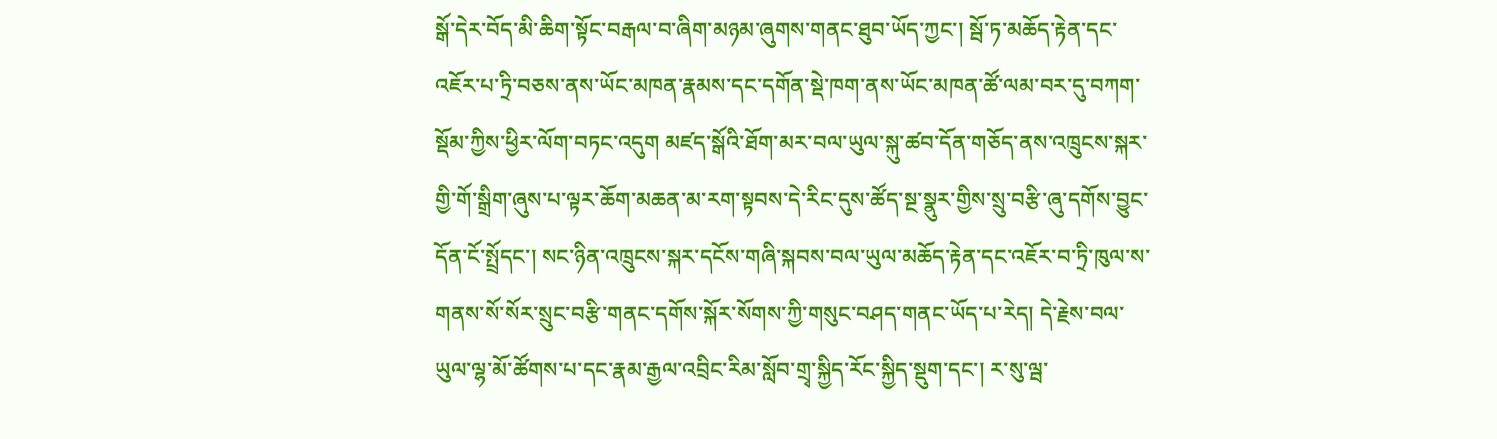སྒོ་དེར་བོད་མི་ཆིག་སྟོང་བརྒལ་བ་ཞིག་མཉམ་ཞུགས་གནང་ཐུབ་ཡོད་ཀྱང་། སྦོ་ཏ་མཆོད་རྟེན་དང་འཇོར་པ་ཏྲི་བཅས་ནས་ཡོང་མཁན་རྣམས་དང་དགོན་སྡེ་ཁག་ནས་ཡོང་མཁན་ཚོ་ལམ་བར་དུ་བཀག་སྡོམ་ཀྱིས་ཕྱིར་ལོག་བཏང་འདུག མཛད་སྒོའི་ཐོག་མར་བལ་ཡུལ་སྐུ་ཚབ་དོན་གཅོད་ནས་འཁྲུངས་སྐར་གྱི་གོ་སྒྲིག་ཞུས་པ་ལྟར་ཆོག་མཆན་མ་རག་སྟབས་དེ་རིང་དུས་ཚོད་སྔ་སྣུར་གྱིས་སྲུ་བརྩི་ཞུ་དགོས་བྱུང་དོན་ངོ་སྤྲོདང་། སང་ཉིན་འཁྲུངས་སྐར་དངོས་གཞི་སྐབས་བལ་ཡུལ་མཆོད་རྟེན་དང་འཇོར་བ་ཏྲི་ཁུལ་ས་གནས་སོ་སོར་སྲུང་བརྩི་གནང་དགོས་སྐོར་སོགས་ཀྱི་གསུང་བཤད་གནང་ཡོད་པ་རེད། དེ་རྗེས་བལ་ཡུལ་ལྷ་མོ་ཚོགས་པ་དང་རྣམ་རྒྱལ་འབྲིང་རིམ་སློབ་གྲྭ་སྐྱིད་རོང་སྐྱིད་སྡུག་དང་། ར་སུ་ལྦ་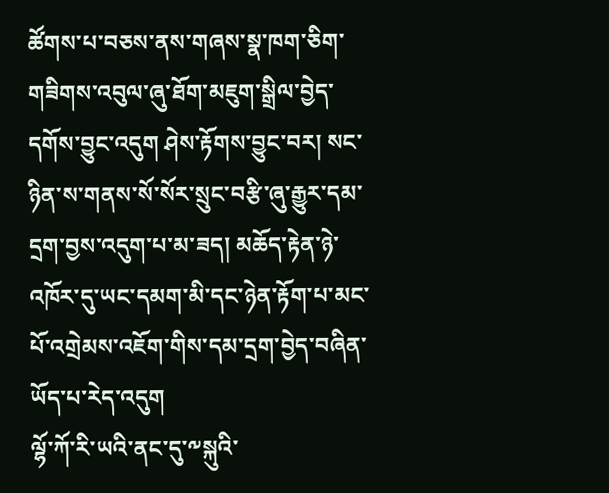ཚོགས་པ་བཅས་ནས་གཞས་སྣ་ཁག་ཅིག་གཟིགས་འབུལ་ཞུ་ཐོག་མཇུག་སྒྲིལ་བྱེད་དགོས་བྱུང་འདུག ཤེས་རྟོགས་བྱུང་བར། སང་ཉིན་ས་གནས་སོ་སོར་སྲུང་བརྩི་ཞུ་རྒྱུར་དམ་དྲག་བྱས་འདུག་པ་མ་ཟད། མཆོད་རྟེན་ཉེ་འཁོར་དུ་ཡང་དམག་མི་དང་ཉེན་རྟོག་པ་མང་པོ་འགྲེམས་འཇོག་གིས་དམ་དྲག་བྱེད་བཞིན་ཡོད་པ་རེད་འདུག
ལྷོ་ཀོ་རི་ཡའི་ནང་དུ་༸སྐུའི་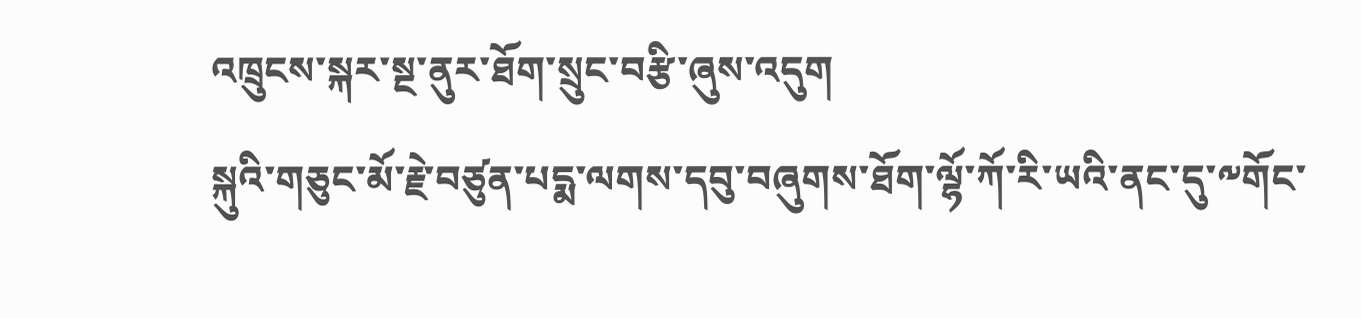འཁྲུངས་སྐར་སྔ་ནུར་ཐོག་སྲུང་བརྩི་ཞུས་འདུག
སྐུའི་གཅུང་མོ་རྗེ་བཙུན་པདྨ་ལགས་དབུ་བཞུགས་ཐོག་ལྷོ་ཀོ་རི་ཡའི་ནང་དུ་༸གོང་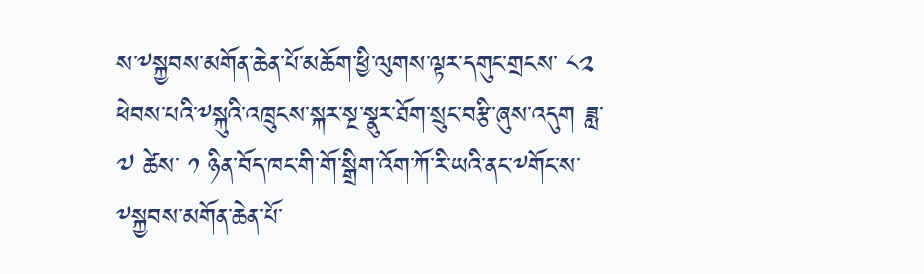ས་༸སྐྱབས་མགོན་ཆེན་པོ་མཆོག་ཕྱི་ལུགས་ལྟར་དགུང་གྲངས་ ༨༢ ཕེབས་པའི་༸སྐུའི་འཁྲུངས་སྐར་སྔ་སྣུར་ཐོག་སྲུང་བརྩི་ཞུས་འདུག ཟླ་ ༧ ཚེས་ ༡ ཉིན་བོད་ཁང་གི་གོ་སྒྲིག་འོག་ཀོ་རི་ཡའི་ནང་༸གོང་ས་༸སྐྱབས་མགོན་ཆེན་པོ་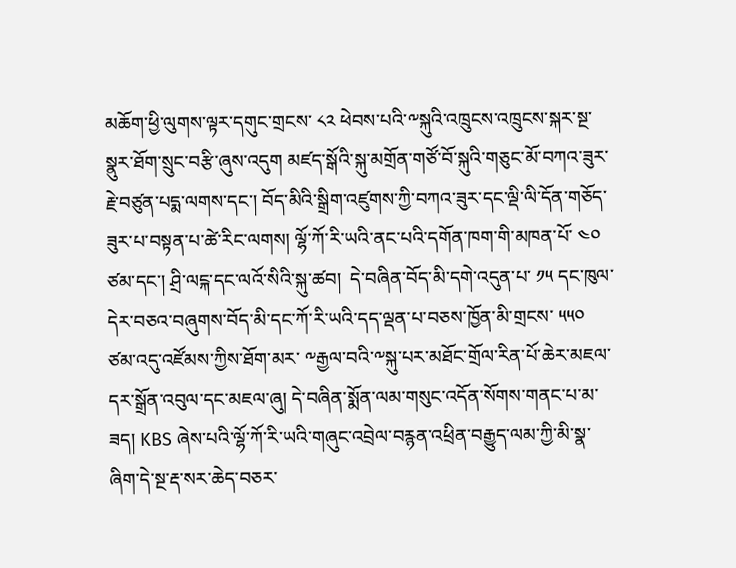མཆོག་ཕྱི་ལུགས་ལྟར་དགུང་གྲངས་ ༨༢ ཕེབས་པའི་༸སྐུའི་འཁྲུངས་འཁྲུངས་སྐར་སྔ་སྣུར་ཐོག་སྲུང་བརྩི་ཞུས་འདུག མཛད་སྒོའི་སྐུ་མགྲོན་གཙོ་བོ་སྐུའི་གཅུང་མོ་བཀའ་ཟུར་རྗེ་བཙུན་པདྨ་ལགས་དང་། བོད་མིའི་སྒྲིག་འཛུགས་ཀྱི་བཀའ་ཟུར་དང་ལྡི་ལི་དོན་གཅོད་ཟུར་པ་བསྟན་པ་ཚེ་རིང་ལགས། ལྷོ་ཀོ་རི་ཡའི་ནང་པའི་དགོན་ཁག་གི་མཁན་པོ་ ༤༠ ཙམ་དང་། ཤྲི་ལངྐ་དང་ལའོ་སིའི་སྐུ་ཚབ།  དེ་བཞིན་བོད་མི་དགེ་འདུན་པ་ ༡༥ དང་ཁུལ་དེར་བཅའ་བཞུགས་བོད་མི་དང་ཀོ་རི་ཡའི་དད་ལྡན་པ་བཅས་ཁྱོན་མི་གྲངས་ ༥༥༠ ཙམ་འདུ་འཛོམས་ཀྱིས་ཐོག་མར་ ༸རྒྱལ་བའི་༸སྐུ་པར་མཐོང་གྲོལ་རིན་པོ་ཆེར་མཇལ་དར་སྒྲོན་འབུལ་དང་མཇལ་ཞུ། དེ་བཞིན་སྨོན་ལམ་གསུང་འདོན་སོགས་གནང་པ་མ་ཟད། KBS ཞེས་པའི་ལྷོ་ཀོ་རི་ཡའི་གཞུང་འབྲེལ་བརྙན་འཕྲིན་བརྒྱུད་ལམ་ཀྱི་མི་སྣ་ཞིག་དེ་སྔ་རྡ་སར་ཆེད་བཅར་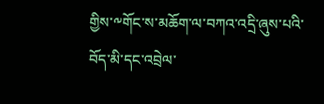གྱིས་༸གོང་ས་མཆོག་ལ་བཀའ་འདྲི་ཞུས་པའི་བོད་མི་དང་འབྲེལ་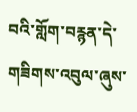བའི་གློག་བརྙན་དེ་གཟིགས་འབུལ་ཞུས་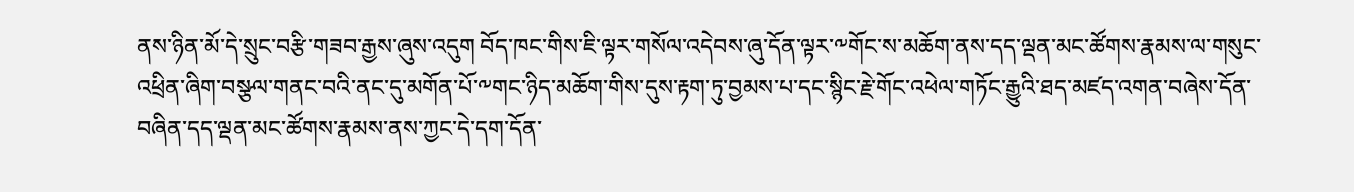ནས་ཉིན་མོ་དེ་སྲུང་བརྩི་གཟབ་རྒྱས་ཞུས་འདུག བོད་ཁང་གིས་ཇི་ལྟར་གསོལ་འདེབས་ཞུ་དོན་ལྟར་༸གོང་ས་མཆོག་ནས་དད་ལྡན་མང་ཚོགས་རྣམས་ལ་གསུང་འཕྲིན་ཞིག་བསྩལ་གནང་བའི་ནང་དུ་མགོན་པོ་༸གང་ཉིད་མཆོག་གིས་དུས་རྟག་ཏུ་བྱམས་པ་དང་སྙིང་རྗེ་གོང་འཕེལ་གཏོང་རྒྱུའི་ཐད་མཛད་འགན་བཞེས་དོན་བཞིན་དད་ལྡན་མང་ཚོགས་རྣམས་ནས་ཀྱང་དེ་དག་དོན་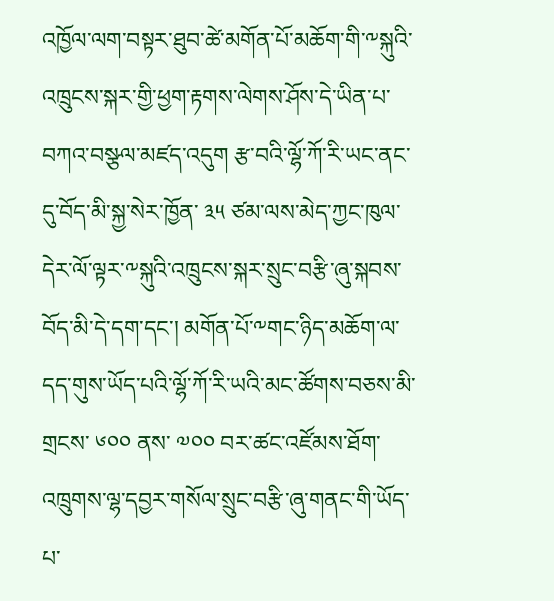འཁྱོལ་ལག་བསྟར་ཐུབ་ཚེ་མགོན་པོ་མཆོག་གི་༸སྐུའི་འཁྲུངས་སྐར་གྱི་ཕྱག་རྟགས་ལེགས་ཤོས་དེ་ཡིན་པ་བཀའ་བསྩལ་མཛད་འདུག རྩ་བའི་ལྷོ་ཀོ་རི་ཡང་ནང་དུ་བོད་མི་སྐྱ་སེར་ཁྱོན་ ༣༥ ཙམ་ལས་མེད་ཀྱང་ཁུལ་དེར་ལོ་ལྟར་༸སྐུའི་འཁྲུངས་སྐར་སྲུང་བརྩི་ཞུ་སྐབས་བོད་མི་དེ་དག་དང་། མགོན་པོ་༸གང་ཉིད་མཆོག་ལ་དད་གུས་ཡོད་པའི་ལྷོ་ཀོ་རི་ཡའི་མང་ཚོགས་བཅས་མི་གྲངས་ ༦༠༠ ནས་ ༧༠༠ བར་ཚང་འཛོམས་ཐོག་འཁྲུགས་ལྷ་དབྱར་གསོལ་སྲུང་བརྩི་ཞུ་གནང་གི་ཡོད་པ་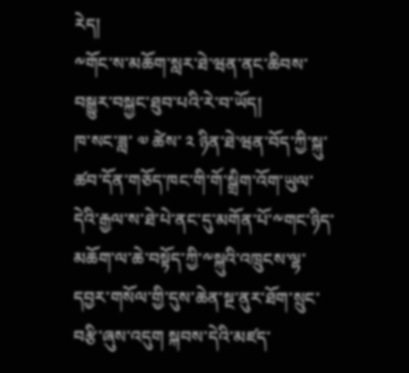རེད།
༸གོང་ས་མཆོག་སླར་ཐེ་ཝན་ནང་ཆིབས་བསྒྱུར་བསྐྱང་ཐུབ་པའི་རེ་བ་ཡོད།
ཁ་སང་ཟླ་ ༧ ཚེས་ ༢ ཉིན་ཐེ་ཝན་བོད་ཀྱི་སྐུ་ཚབ་དོན་གཅོད་ཁང་གི་གོ་སྒྲིག་འོག་ཡུལ་དེའི་རྒྱལ་ས་ཐེ་པེ་ནང་དུ་མགོན་པོ་༸གང་ཉིད་མཆོག་ལ་ཆེ་བསྟོད་ཀྱི་༸སྐུའི་འཁྲུངས་ལྷ་དབྱར་གསོལ་གྱི་དུས་ཆེན་སྔ་ནུར་ཐོག་སྲུང་བརྩི་ཞུས་འདུག སྐབས་དེའི་མཛད་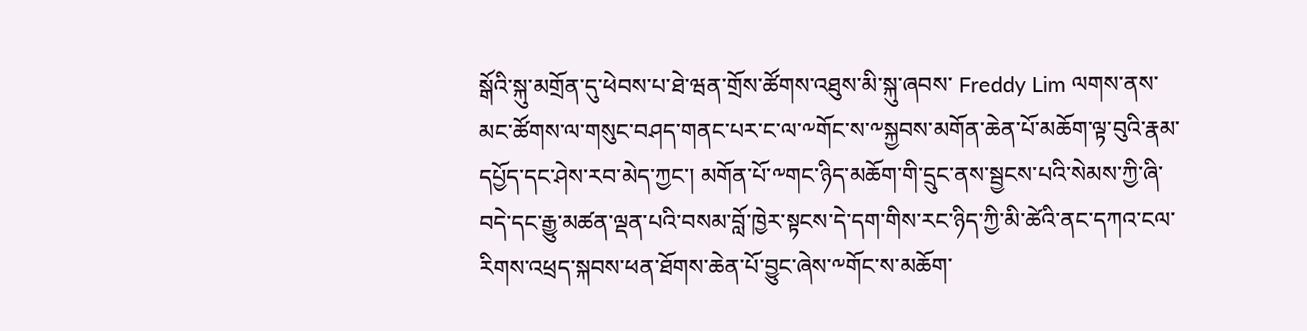སྒོའི་སྐུ་མགྲོན་དུ་ཕེབས་པ་ཐེ་ཝན་གྲོས་ཚོགས་འཐུས་མི་སྐུ་ཞབས་ Freddy Lim ལགས་ནས་མང་ཚོགས་ལ་གསུང་བཤད་གནང་པར་ང་ལ་༸གོང་ས་༸སྐྱབས་མགོན་ཆེན་པོ་མཆོག་ལྟ་བུའི་རྣམ་དཔྱོད་དང་ཤེས་རབ་མེད་ཀྱང་། མགོན་པོ་༸གང་ཉིད་མཆོག་གི་དྲུང་ནས་སྦྱངས་པའི་སེམས་ཀྱི་ཞི་བདེ་དང་རྒྱུ་མཚན་ལྡན་པའི་བསམ་བློ་ཁྱེར་སྟངས་དེ་དག་གིས་རང་ཉིད་ཀྱི་མི་ཚེའི་ནང་དཀའ་ངལ་རིགས་འཕྲད་སྐབས་ཕན་ཐོགས་ཆེན་པོ་བྱུང་ཞེས་༸གོང་ས་མཆོག་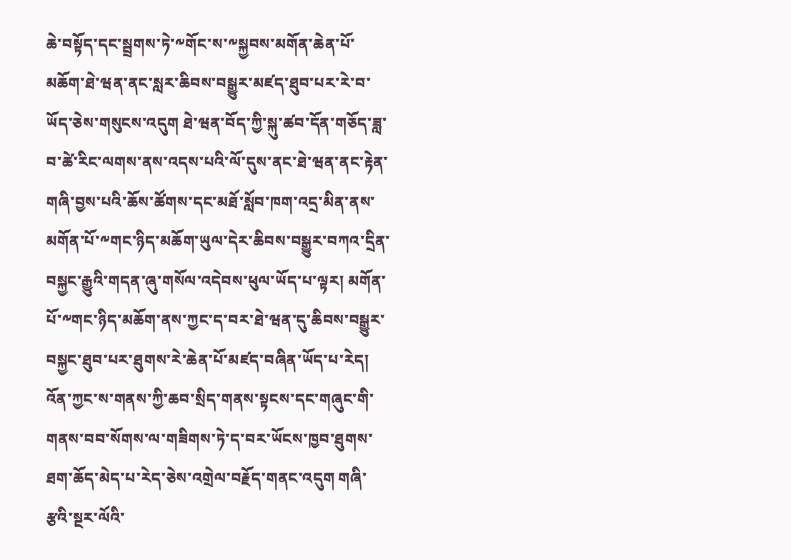ཆེ་བསྟོད་དང་སྦྲགས་ཏེ་༸གོང་ས་༸སྐྱབས་མགོན་ཆེན་པོ་མཆོག་ཐེ་ཝན་ནང་སླར་ཆིབས་བསྒྱུར་མཛད་ཐུབ་པར་རེ་བ་ཡོད་ཅེས་གསུངས་འདུག ཐེ་ཝན་བོད་ཀྱི་སྐུ་ཚབ་དོན་གཅོད་ཟླ་བ་ཚེ་རིང་ལགས་ནས་འདས་པའི་ལོ་དུས་ནང་ཐེ་ཝན་ནང་རྟེན་གཞི་བྱས་པའི་ཆོས་ཚོགས་དང་མཐོ་སློབ་ཁག་འདྲ་མིན་ནས་མགོན་པོ་༸གང་ཉིད་མཆོག་ཡུལ་དེར་ཆིབས་བསྒྱུར་བཀའ་དྲིན་བསྐྱང་རྒྱུའི་གདན་ཞུ་གསོལ་འདེབས་ཕུལ་ཡོད་པ་ལྟར། མགོན་པོ་༸གང་ཉིད་མཆོག་ནས་ཀྱང་ད་བར་ཐེ་ཝན་དུ་ཆིབས་བསྒྱུར་བསྐྱང་ཐུབ་པར་ཐུགས་རེ་ཆེན་པོ་མཛད་བཞིན་ཡོད་པ་རེད། འོན་ཀྱང་ས་གནས་ཀྱི་ཆབ་སྲིད་གནས་སྟངས་དང་གཞུང་གི་གནས་བབ་སོགས་ལ་གཟིགས་ཏེ་ད་བར་ཡོངས་ཁྱབ་ཐུགས་ཐག་ཆོད་མེད་པ་རེད་ཅེས་འགྲེལ་བརྗོད་གནང་འདུག གཞི་རྩའི་སྔར་ལོའི་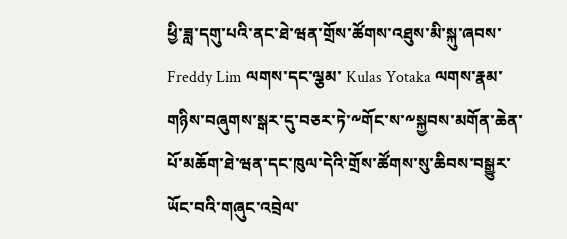ཕྱི་ཟླ་དགུ་པའི་ནང་ཐེ་ཝན་གྲོས་ཚོགས་འཐུས་མི་སྐུ་ཞབས་ Freddy Lim ལགས་དང་ལྕམ་ Kulas Yotaka ལགས་རྣམ་གཉིས་བཞུགས་སྒར་དུ་བཅར་ཏེ་༸གོང་ས་༸སྐྱབས་མགོན་ཆེན་པོ་མཆོག་ཐེ་ཝན་དང་ཁུལ་དེའི་གྲོས་ཚོགས་སུ་ཆིབས་བསྒྱུར་ཡོང་བའི་གཞུང་འབྲེལ་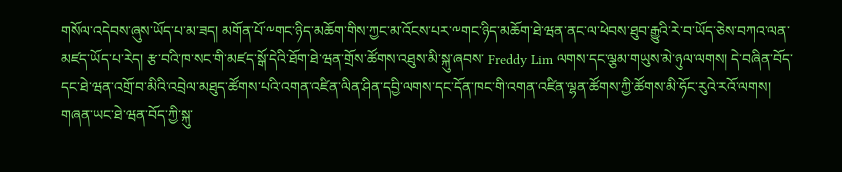གསོལ་འདེབས་ཞུས་ཡོད་པ་མ་ཟད། མགོན་པོ་༸གང་ཉིད་མཆོག་གིས་ཀྱང་མ་འོངས་པར་༸གང་ཉིད་མཆོག་ཐེ་ཝན་ནང་ལ་ཕེབས་ཐུབ་རྒྱུའི་རེ་བ་ཡོད་ཅེས་བཀའ་ལན་མཛད་ཡོད་པ་རེད། རྩ་བའི་ཁ་སང་གི་མཛད་སྒོ་དེའི་ཐོག་ཐེ་ཝན་གྲོས་ཚོགས་འཐུས་མི་སྐུ་ཞབས་ Freddy Lim ལགས་དང་ལྕམ་གཡུས་མེ་ཉུལ་ལགས། དེ་བཞིན་བོད་དང་ཐེ་ཝན་འགྲོ་བ་མིའི་འབྲེལ་མཐུད་ཚོགས་པའི་འགན་འཛིན་ལིན་ཤིན་དབྱི་ལགས་དང་དོན་ཁང་གི་འགན་འཛིན་ལྷན་ཚོགས་ཀྱི་ཚོགས་མི་ཧོང་རུའེ་རའོ་ལགས། གཞན་ཡང་ཐེ་ཝན་བོད་ཀྱི་སྐུ་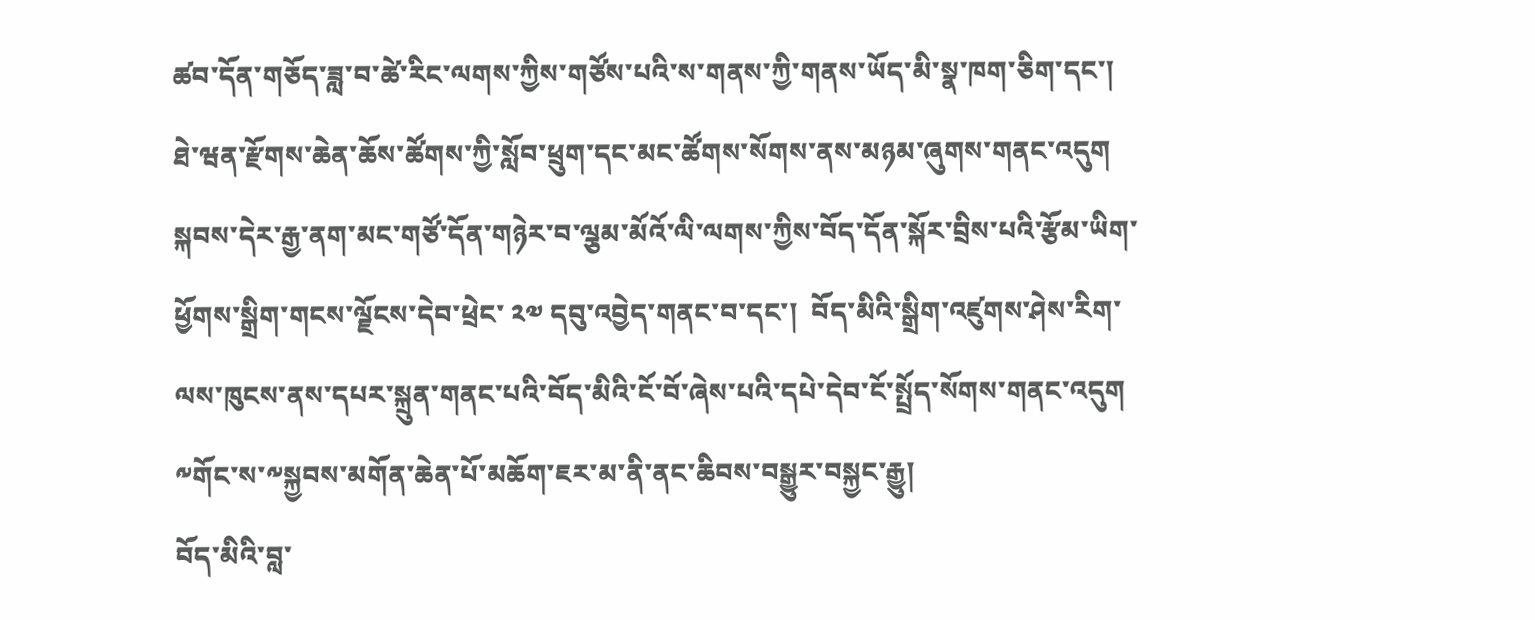ཚབ་དོན་གཅོད་ཟླ་བ་ཚེ་རིང་ལགས་ཀྱིས་གཙོས་པའི་ས་གནས་ཀྱི་གནས་ཡོད་མི་སྣ་ཁག་ཅིག་དང་། ཐེ་ཝན་རྫོགས་ཆེན་ཆོས་ཚོགས་ཀྱི་སློབ་ཕྲུག་དང་མང་ཚོགས་སོགས་ནས་མཉམ་ཞུགས་གནང་འདུག སྐབས་དེར་རྒྱ་ནག་མང་གཙོ་དོན་གཉེར་བ་ལྕམ་མོའོ་ལི་ལགས་ཀྱིས་བོད་དོན་སྐོར་བྲིས་པའི་རྩོམ་ཡིག་ཕྱོགས་སྒྲིག་གངས་ལྗོངས་དེབ་ཕྲེང་ ༢༧ དབུ་འབྱེད་གནང་བ་དང་།  བོད་མིའི་སྒྲིག་འཛུགས་ཤེས་རིག་ལས་ཁུངས་ནས་དཔར་སྐྲུན་གནང་པའི་བོད་མིའི་ངོ་བོ་ཞེས་པའི་དཔེ་དེབ་ངོ་སྤྲོད་སོགས་གནང་འདུག
༸གོང་ས་༸སྐྱབས་མགོན་ཆེན་པོ་མཆོག་ཇར་མ་ནི་ནང་ཆིབས་བསྒྱུར་བསྐྱང་རྒྱུ།
བོད་མིའི་བླ་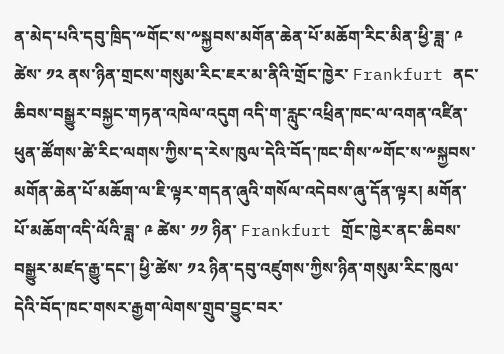ན་མེད་པའི་དབུ་ཁྲིད་༸གོང་ས་༸སྐྱབས་མགོན་ཆེན་པོ་མཆོག་རིང་མིན་ཕྱི་ཟླ་ ༩ ཚེས་ ༡༢ ནས་ཉིན་གྲངས་གསུམ་རིང་ཇར་མ་ནིའི་གྲོང་ཁྱེར་ Frankfurt ནང་ཆིབས་བསྒྱུར་བསྐྱང་གཏན་འཁེལ་འདུག འདི་ག་རླུང་འཕྲིན་ཁང་ལ་འགན་འཛིན་ཕུན་ཚོགས་ཚེ་རིང་ལགས་ཀྱིས་ད་རེས་ཁུལ་དེའི་བོད་ཁང་གིས་༸གོང་ས་༸སྐྱབས་མགོན་ཆེན་པོ་མཆོག་ལ་ཇི་ལྟར་གདན་ཞུའི་གསོལ་འདེབས་ཞུ་དོན་ལྟར། མགོན་པོ་མཆོག་འདི་ལོའི་ཟླ་ ༩ ཚེས་ ༡༡ ཉིན་ Frankfurt གྲོང་ཁྱེར་ནང་ཆིབས་བསྒྱུར་མཛད་རྒྱུ་དང་། ཕྱི་ཚེས་ ༡༢ ཉིན་དབུ་འཛུགས་ཀྱིས་ཉིན་གསུམ་རིང་ཁུལ་དེའི་བོད་ཁང་གསར་རྒྱག་ལེགས་གྲུབ་བྱུང་བར་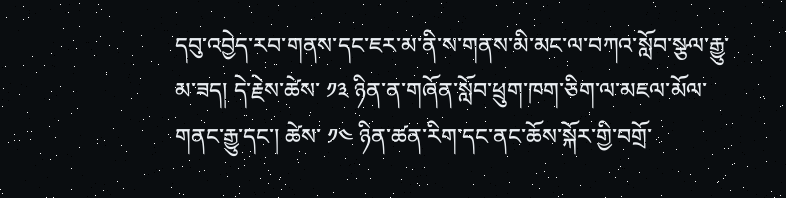དབུ་འབྱེད་རབ་གནས་དང་ཇར་མ་ནི་ས་གནས་མི་མང་ལ་བཀའ་སློབ་སྩལ་རྒྱུ་མ་ཟད། དེ་རྗེས་ཚེས་ ༡༣ ཉིན་ན་གཞོན་སློབ་ཕྲུག་ཁག་ཅིག་ལ་མཇལ་མོལ་གནང་རྒྱུ་དང་། ཚེས་ ༡༤ ཉིན་ཚན་རིག་དང་ནང་ཆོས་སྐོར་གྱི་བགྲོ་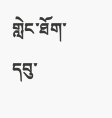གླེང་ཐོག་དབུ་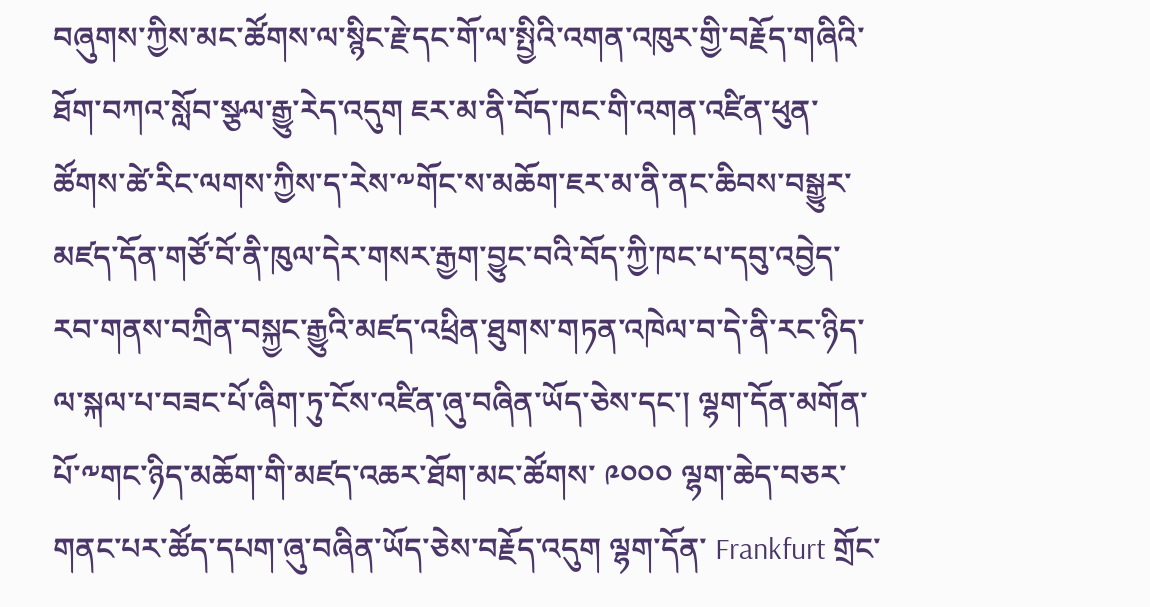བཞུགས་ཀྱིས་མང་ཚོགས་ལ་སྙིང་རྗེ་དང་གོ་ལ་སྤྱིའི་འགན་འཁུར་གྱི་བརྗོད་གཞིའི་ཐོག་བཀའ་སློབ་སྩལ་རྒྱུ་རེད་འདུག ཇར་མ་ནི་བོད་ཁང་གི་འགན་འཛིན་ཕུན་ཚོགས་ཚེ་རིང་ལགས་ཀྱིས་ད་རེས་༸གོང་ས་མཆོག་ཇར་མ་ནི་ནང་ཆིབས་བསྒྱུར་མཛད་དོན་གཙོ་བོ་ནི་ཁུལ་དེར་གསར་རྒྱག་བྱུང་བའི་བོད་ཀྱི་ཁང་པ་དབུ་འབྱེད་རབ་གནས་བཀྲིན་བསྐྱང་རྒྱུའི་མཛད་འཕྲིན་ཐུགས་གཏན་འཁེལ་བ་དེ་ནི་རང་ཉིད་ལ་སྐལ་པ་བཟང་པོ་ཞིག་ཏུ་ངོས་འཛིན་ཞུ་བཞིན་ཡོད་ཅེས་དང་། ལྷག་དོན་མགོན་པོ་༸གང་ཉིད་མཆོག་གི་མཛད་འཆར་ཐོག་མང་ཚོགས་ ༩༠༠༠ ལྷག་ཆེད་བཅར་གནང་པར་ཚོད་དཔག་ཞུ་བཞིན་ཡོད་ཅེས་བརྗོད་འདུག ལྷག་དོན་ Frankfurt གྲོང་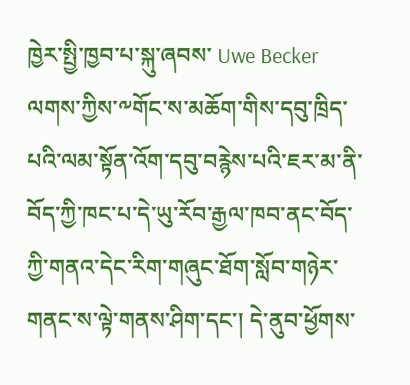ཁྱེར་སྤྱི་ཁྱབ་པ་སྐུ་ཞབས་ Uwe Becker ལགས་ཀྱིས་༸གོང་ས་མཆོག་གིས་དབུ་ཁྲིད་པའི་ལམ་སྟོན་འོག་དབུ་བརྙེས་པའི་ཇར་མ་ནི་བོད་ཀྱི་ཁང་པ་དེ་ཡུ་རོབ་རྒྱལ་ཁབ་ནང་བོད་ཀྱི་གནའ་དེང་རིག་གཞུང་ཐོག་སློབ་གཉེར་གནང་ས་ལྟེ་གནས་ཤིག་དང་། དེ་ནུབ་ཕྱོགས་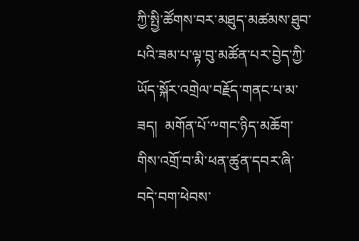ཀྱི་སྤྱི་ཚོགས་བར་མཐུད་མཚམས་ཐུབ་པའི་ཟམ་པ་ལྟ་བུ་མཚོན་པར་བྱེད་ཀྱི་ཡོད་སྐོར་འགྲེལ་བརྗོད་གནང་པ་མ་ཟད།  མགོན་པོ་༸གང་ཉིད་མཆོག་གིས་འགྲོ་བ་མི་ཕན་ཚུན་དབར་ཞི་བདེ་བག་ཕེབས་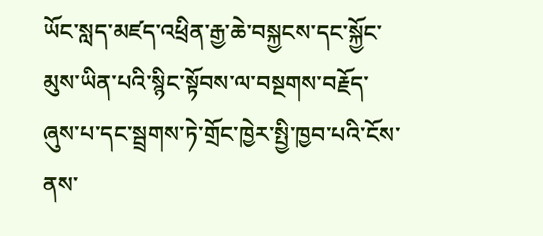ཡོང་སླད་མཛད་འཕྲིན་རྒྱ་ཆེ་བསྐྱངས་དང་སྐྱོང་མུས་ཡིན་པའི་སྙིང་སྟོབས་ལ་བསྔགས་བརྗོད་ཞུས་པ་དང་སྦྲགས་ཏེ་གྲོང་ཁྱེར་སྤྱི་ཁྱབ་པའི་ངོས་ནས་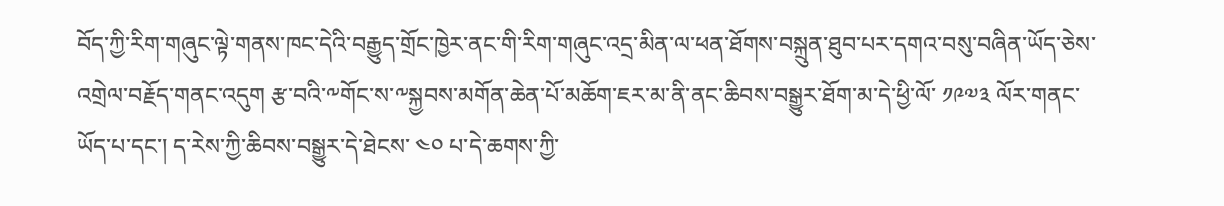བོད་ཀྱི་རིག་གཞུང་ལྟེ་གནས་ཁང་དེའི་བརྒྱུད་གྲོང་ཁྱེར་ནང་གི་རིག་གཞུང་འདྲ་མིན་ལ་ཕན་ཐོགས་བསྐྲུན་ཐུབ་པར་དགའ་བསུ་བཞིན་ཡོད་ཅེས་འགྲེལ་བརྗོད་གནང་འདུག རྩ་བའི་༸གོང་ས་༸སྐྱབས་མགོན་ཆེན་པོ་མཆོག་ཇར་མ་ནི་ནང་ཆིབས་བསྒྱུར་ཐོག་མ་དེ་ཕྱི་ལོ་ ༡༩༧༣ ལོར་གནང་ཡོད་པ་དང་། ད་རེས་ཀྱི་ཆིབས་བསྒྱུར་དེ་ཐེངས་ ༤༠ པ་དེ་ཆགས་ཀྱི་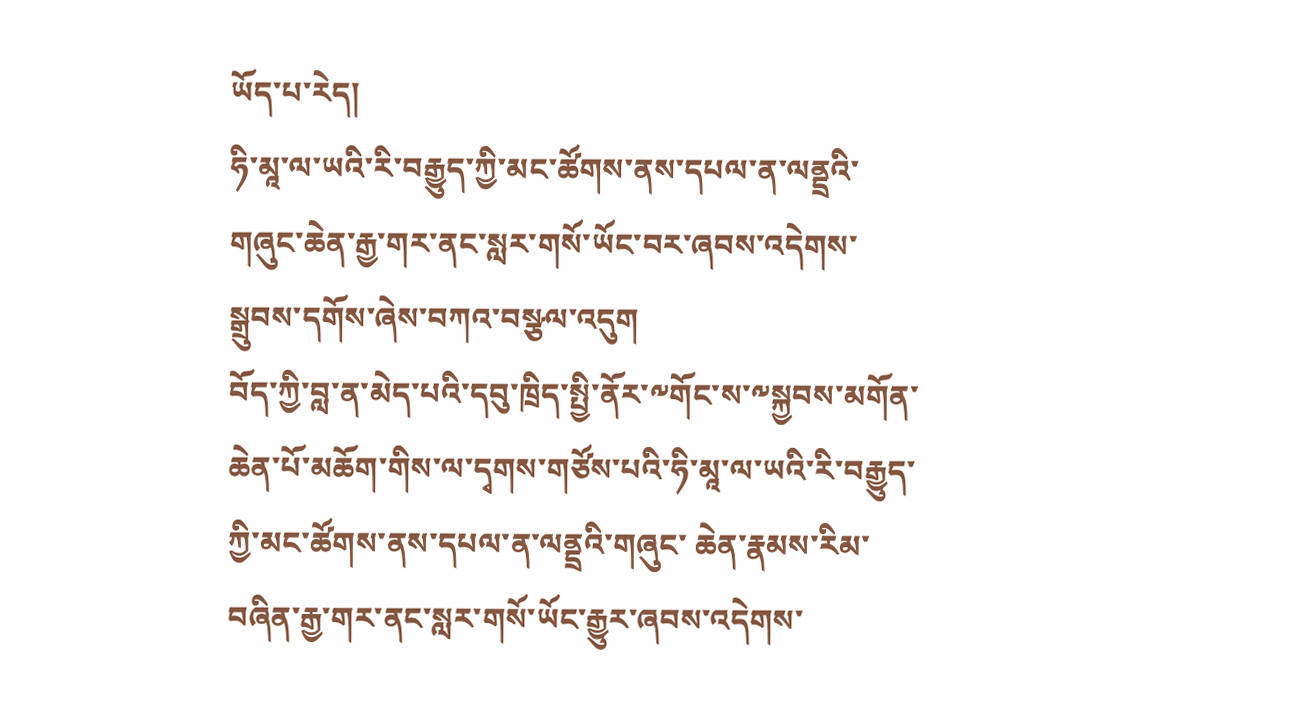ཡོད་པ་རེད།
ཧི་མཱ་ལ་ཡའི་རི་བརྒྱུད་ཀྱི་མང་ཚོགས་ནས་དཔལ་ན་ལནྡྲའི་གཞུང་ཆེན་རྒྱ་གར་ནང་སླར་གསོ་ཡོང་བར་ཞབས་འདེགས་སྒྲུབས་དགོས་ཞེས་བཀའ་བསྩལ་འདུག
བོད་ཀྱི་བླ་ན་མེད་པའི་དབུ་ཁྲིད་སྤྱི་ནོར་༸གོང་ས་༸སྐྱབས་མགོན་ཆེན་པོ་མཆོག་གིས་ལ་དྭགས་གཙོས་པའི་ཧི་མཱ་ལ་ཡའི་རི་བརྒྱུད་ཀྱི་མང་ཚོགས་ནས་དཔལ་ན་ལནྡྲའི་གཞུང་ ཆེན་རྣམས་རིམ་བཞིན་རྒྱ་གར་ནང་སླར་གསོ་ཡོང་རྒྱུར་ཞབས་འདེགས་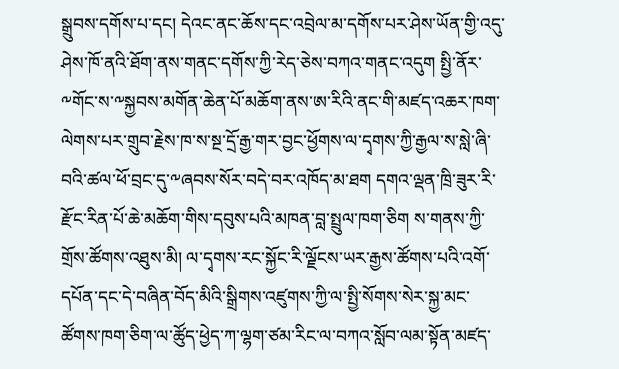སྒྲུབས་དགོས་པ་དང། དེའང་ནང་ཆོས་དང་འབྲེལ་མ་དགོས་པར་ཤེས་ཡོན་གྱི་འདུ་ཤེས་ཁོ་ནའི་ཐོག་ནས་གནང་དགོས་ཀྱི་རེད་ཅེས་བཀའ་གནང་འདུག སྤྱི་ནོར་༸གོང་ས་༸སྐྱབས་མགོན་ཆེན་པོ་མཆོག་ནས་ཨ་རིའི་ནང་གི་མཛད་འཆར་ཁག་ལེགས་པར་གྲུབ་རྗེས་ཁ་ས་སྔ་དྲོ་རྒྱ་གར་བྱང་ཕྱོགས་ལ་དྭགས་ཀྱི་རྒྱལ་ས་སླེ་ཞི་བའི་ཚལ་ཕོ་བྲང་དུ་༸ཞབས་སོར་བདེ་བར་འཁོད་མ་ཐག དགའ་ལྡན་ཁྲི་ཟུར་རི་རྫོང་རིན་པོ་ཆེ་མཆོག་གིས་དབུས་པའི་མཁན་བླ་སྤྲུལ་ཁག་ཅིག ས་གནས་ཀྱི་གྲོས་ཚོགས་འཐུས་མི། ལ་དྭགས་རང་སྐྱོང་རི་ལྗོངས་ཡར་རྒྱས་ཚོགས་པའི་འགོ་དཔོན་དང་དེ་བཞིན་བོད་མིའི་སྒྲིགས་འཛུགས་ཀྱི་ལ་སྤྱི་སོགས་སེར་སྐྱ་མང་ཚོགས་ཁག་ཅིག་ལ་ཚོུད་ཕྱེད་ཀ་ལྷག་ཙམ་རིང་ལ་བཀའ་སློབ་ལམ་སྟོན་མཛད་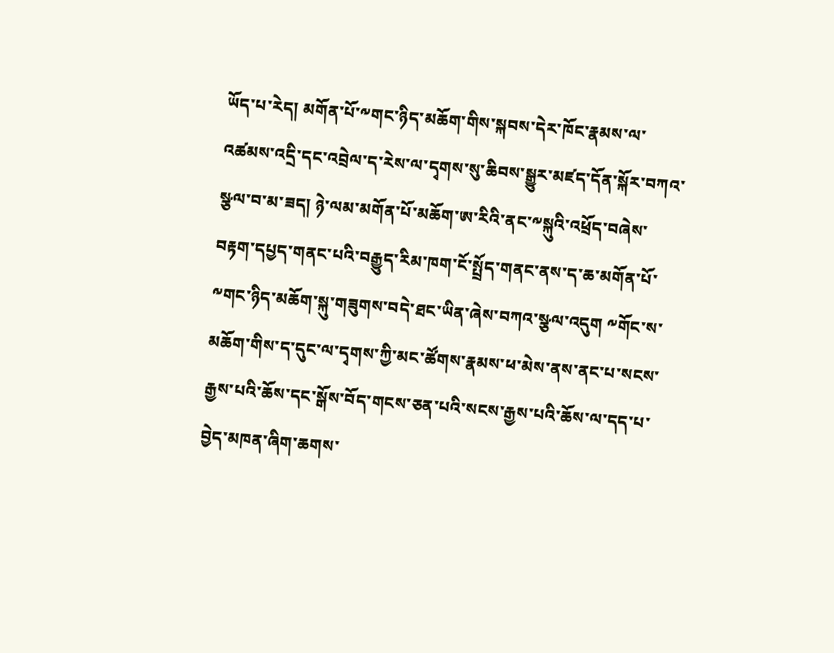ཡོད་པ་རེད། མགོན་པོ་༸གང་ཉིད་མཆོག་གིས་སྐབས་དེར་ཁོང་རྣམས་ལ་འཚམས་འདྲི་དང་འབྲེལ་ད་རེས་ལ་དྭགས་སུ་ཆིབས་སྒྱུར་མཛད་དོན་སྐོར་བཀའ་སྩལ་བ་མ་ཟད། ཉེ་ལམ་མགོན་པོ་མཆོག་ཨ་རིའི་ནང་༸སྐུའི་འཕྲོད་བཞེས་བརྟག་དཔྱད་གནང་པའི་བརྒྱུད་རིམ་ཁག་ངོ་སྤྲོད་གནང་ནས་ད་ཆ་མགོན་པོ་༸གང་ཉིད་མཆོག་སྐུ་གཟུགས་བདེ་ཐང་ཡིན་ཞེས་བཀའ་སྩལ་འདུག ༸གོང་ས་མཆོག་གིས་ད་དུང་ལ་དྭགས་ཀྱི་མང་ཚོགས་རྣམས་ཕ་མེས་ནས་ནང་པ་སངས་རྒྱས་པའི་ཆོས་དང་སྒོས་བོད་གངས་ཅན་པའི་སངས་རྒྱས་པའི་ཆོས་ལ་དད་པ་བྱེད་མཁན་ཞིག་ཆགས་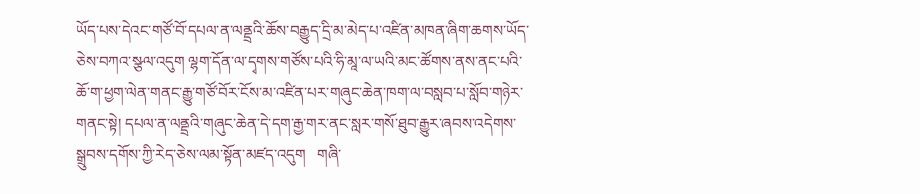ཡོད་པས་དེའང་གཙོ་བོ་དཔལ་ན་ལནྡྲའི་ཆོས་བརྒྱུད་དྲི་མ་མེད་པ་འཛིན་མཁན་ཞིག་ཆགས་ཡོད་ཅེས་བཀའ་སྩལ་འདུག ལྷག་དོན་ལ་དྭགས་གཙོས་པའི་ཧི་མཱ་ལ་ཡའི་མང་ཚོགས་ནས་ནང་པའི་ཆོ་ག་ཕྱག་ལེན་གནང་རྒྱུ་གཙོ་བོར་ངོས་མ་འཛིན་པར་གཞུང་ཆེན་ཁག་ལ་བསླབ་པ་སློབ་གཉེར་གནང་སྟེ། དཔལ་ན་ལནྡྲའི་གཞུང་ཆེན་དེ་དག་རྒྱ་གར་ནང་སླར་གསོ་ཐུབ་རྒྱུར་ཞབས་འདེགས་སྒྲུབས་དགོས་ཀྱི་རེད་ཅེས་ལམ་སྟོན་མཛད་འདུག   གཞི་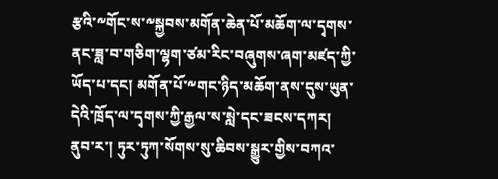རྩའི་༸གོང་ས་༸སྐྱབས་མགོན་ཆེན་པོ་མཆོག་ལ་དྭགས་ནང་ཟླ་བ་གཅིག་ལྷག་ཙམ་རིང་བཞུགས་ཞག་མཛད་ཀྱི་ཡོད་པ་དང། མགོན་པོ་༸གང་ཉིད་མཆོག་ནས་དུས་ཡུན་དེའི་ཁྲོད་ལ་དྭགས་ཀྱི་རྒྱལ་ས་སླེ་དང་ཟངས་དཀར། ནུབ་ར་། ཏུར་ཏུཀ་སོགས་སུ་ཆིབས་སྒྱུར་གྱིས་བཀའ་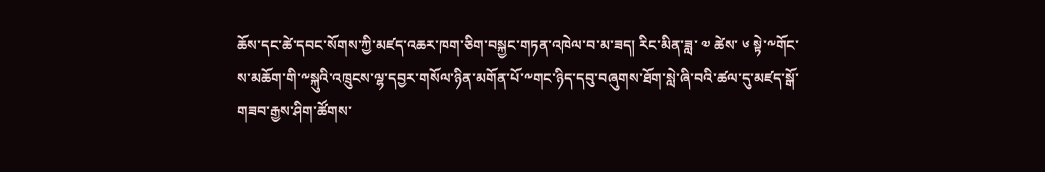ཆོས་དང་ཚེ་དབང་སོགས་ཀྱི་མཛད་འཆར་ཁག་ཅིག་བསྐྱང་གཏན་འཁེལ་བ་མ་ཟད། རིང་མིན་ཟླ་ ༧ ཚེས་ ༦ སྟེ་༸གོང་ས་མཆོག་གི་༸སྐུའི་འཁྲུངས་ལྷ་དབྱར་གསོལ་ཉིན་མགོན་པོ་༸གང་ཉིད་དབུ་བཞུགས་ཐོག་སླེ་ཞི་བའི་ཚལ་དུ་མཛད་སྒོ་གཟབ་རྒྱས་ཤིག་ཚོགས་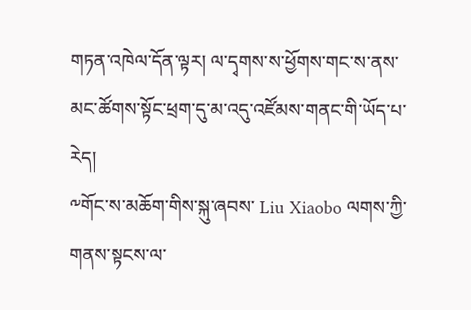གཏན་འཁེལ་དོན་ལྟར། ལ་དྭགས་ས་ཕྱོགས་གང་ས་ནས་མང་ཚོགས་སྟོང་ཕྲག་དུ་མ་འདུ་འཛོམས་གནང་གི་ཡོད་པ་རེད།
༸གོང་ས་མཆོག་གིས་སྐུ་ཞབས་ Liu Xiaobo ལགས་ཀྱི་གནས་སྟངས་ལ་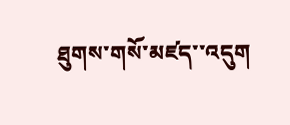ཐུགས་གསོ་མཛད་་འདུག